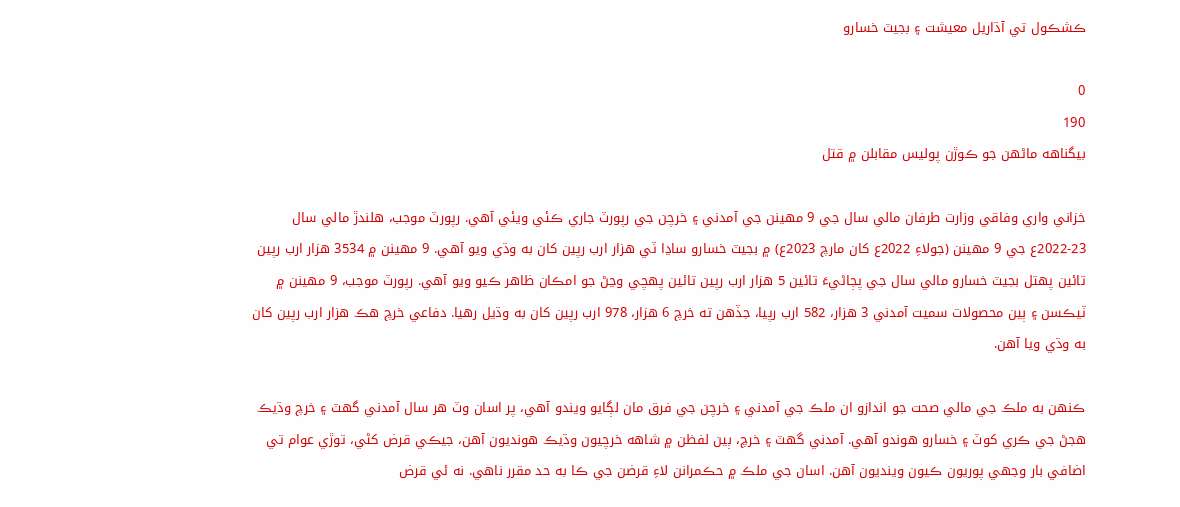ڪشڪول تي آڌاريل معيشت ۽ بجيٽ خسارو

0
190
بيگناهه ماڻهن جو ڪوڙن پوليس مقابلن ۾ قتل

خزاني واري وفاقي وزارت طرفان مالي سال جي 9 مهينن جي آمدني ۽ خرچن جي رپورٽ جاري ڪئي ويئي آهي. رپورٽ موجب، هلندڙ مالي سال 23-2022ع جي 9 مهينن (جولاءِ 2022ع کان مارچ 2023ع) ۾ بجيٽ خسارو ساڍا ٽي هزار ارب رپين کان به وڌي ويو آهي. 9 مهينن ۾ 3534 هزار ارب رپين تائين پهتل بجيٽ خسارو مالي سال جي پڄاڻيءَ تائين 5 هزار ارب رپين تائين پهچي وڃڻ جو امڪان ظاهر ڪيو ويو آهي. رپورٽ موجب، 9 مهينن ۾ ٽيڪسن ۽ ٻين محصولات سميت آمدني 3 هزار، 582 ارب رپيا، جڏهن ته خرچ 6 هزار، 978 ارب رپين کان به وڌيل رهيا. دفاعي خرچ هڪ هزار ارب رپين کان به وڌي ويا آهن.

ڪنهن به ملڪ جي مالي صحت جو اندازو ان ملڪ جي آمدني ۽ خرچن جي فرق مان لڳايو ويندو آهي، پر اسان وٽ هر سال آمدني گهٽ ۽ خرچ وڌيڪ هجڻ جي ڪري کوٽ ۽ خسارو هوندو آهي. آمدني گهٽ ۽ خرچ، ٻين لفظن ۾ شاهه خرچيون وڌيڪ هونديون آهن، جيڪي قرض کڻي، توڙي عوام تي اضافي بار وجهي پوريون ڪيون وينديون آهن. اسان جي ملڪ ۾ حڪمرانن لاءِ قرضن جي ڪا به حد مقرر ناهي. نه ئي قرض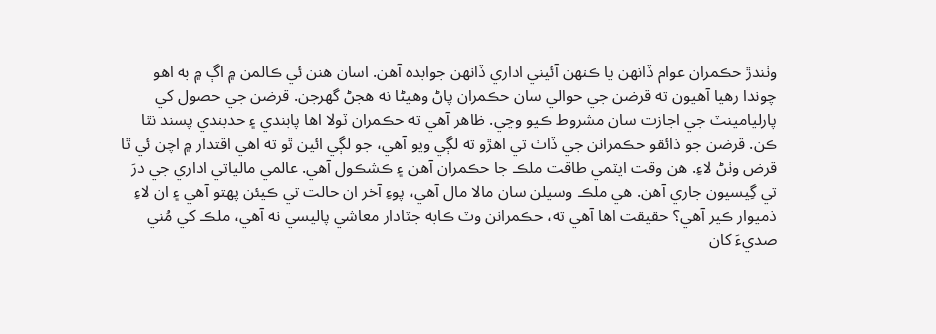وٺندڙ حڪمران عوام ڏانهن يا ڪنهن آئيني اداري ڏانهن جوابده آهن. اسان هنن ئي ڪالمن ۾ اڳ ۾ به اهو چوندا رهيا آهيون ته قرضن جي حوالي سان حڪمران پاڻ وهيڻا نه هجڻ گهرجن. قرضن جي حصول کي پارليامينٽ جي اجازت سان مشروط ڪيو وڃي. ظاهر آهي ته حڪمران ٽولا اها پابندي ۽ حدبندي پسند نٿا ڪن. قرضن جو ذائقو حڪمرانن جي ڏاٺ تي اهڙو ته لڳي ويو آهي، جو لڳي ائين ٿو ته اهي اقتدار ۾ اچن ئي ٿا قرض وٺڻ لاءِ. هن وقت ايٽمي طاقت ملڪ جا حڪمران آهن ۽ ڪشڪول آهي. عالمي مالياتي اداري جي درَ تي گِيسيون جاري آهن. هي ملڪ وسيلن سان مالا مال آهي، پوءِ آخر ان حالت تي ڪيئن پهتو آهي ۽ ان لاءِ ذميوار ڪير آهي؟ حقيقت اها آهي ته، حڪمرانن وٽ ڪابه جٽادار معاشي پاليسي نه آهي، ملڪ کي مُني صديءَ کان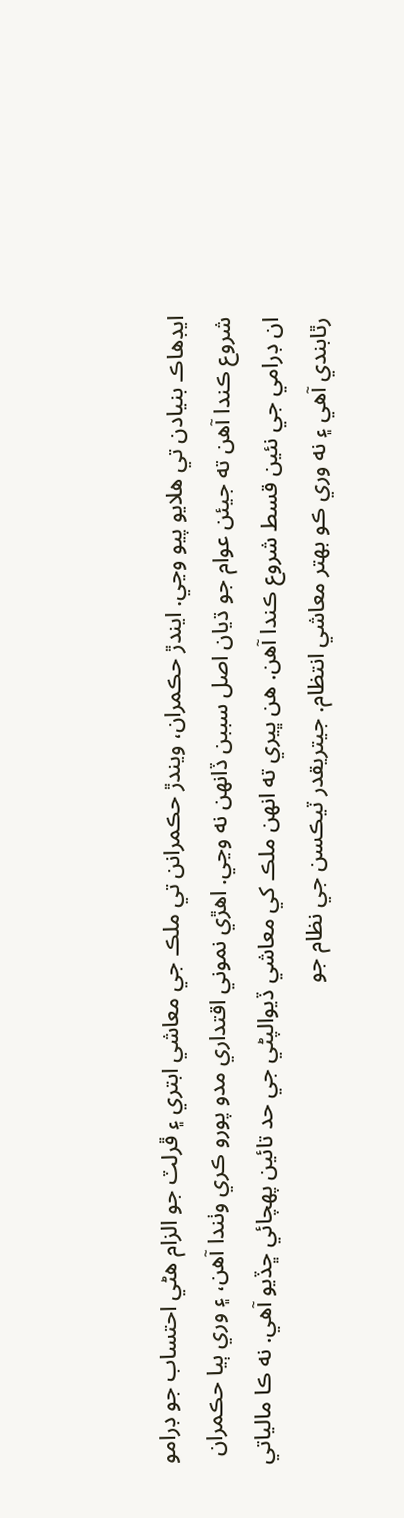ايڊهاڪ بنيادن تي هلايو پيو وڃي. ايندڙ حڪمران، ويندڙ حڪمرانن تي ملڪ جي معاشي ابتري ۽ ڦرلٽ جو الزام هڻي احتساب جو ڊرامو شروع ڪندا آهن ته جيئن عوام جو ڌيان اصل سببن ڏانهن نه وڃي. اهڙي نموني اقتداري مدو پورو ڪري وٺندا آهن، ۽ وري ٻيا حڪمران ان ڊرامي جي نئين قسط شروع ڪندا آهن. هن ڀيري ته انهن ملڪ کي معاشي ڏيوالپڻي جي حد تائين پهچائي ڇڏيو آهي. نه ڪا مالياتي رٿابندي آهي ۽ نه وري ڪو بهتر معاشي انتظام. جيتريقدر ٽيڪسن جي نظام جو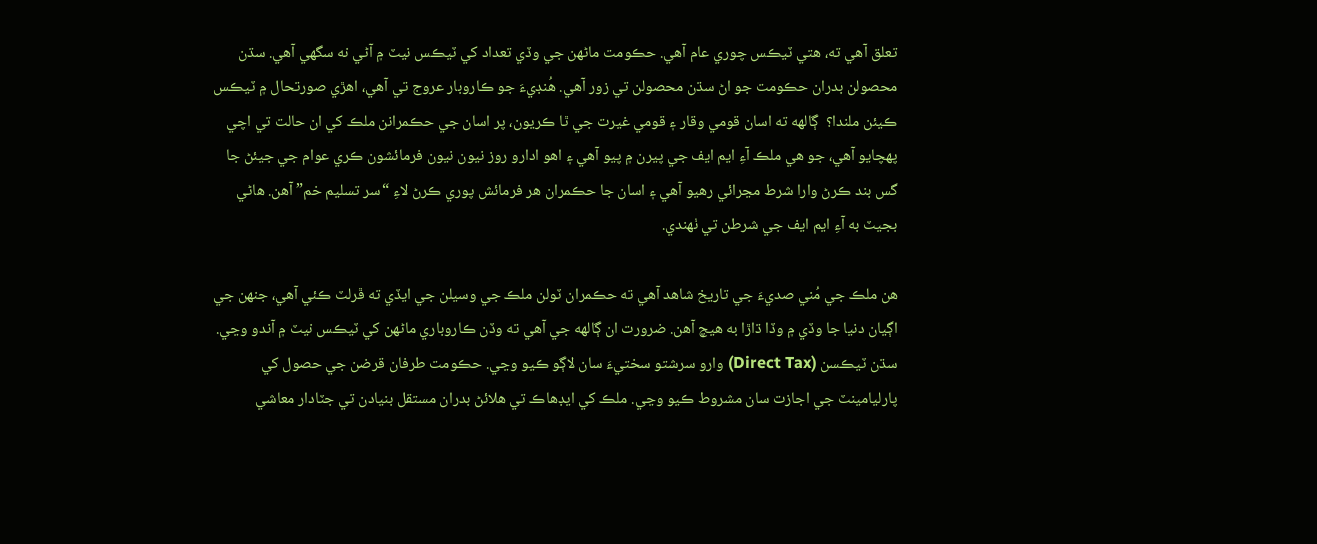تعلق آهي ته، هتي ٽيڪس چوري عام آهي. حڪومت ماڻهن جي وڏي تعداد کي ٽيڪس نيٽ ۾ آڻي نه سگهي آهي. سڌن محصولن بدران حڪومت جو اڻ سڌن محصولن تي زور آهي. هُنڊيءَ جو ڪاروبار عروج تي آهي، اهڙي صورتحال ۾ ٽيڪس ڪيئن ملندا؟  ڳالهه ته اسان قومي وقار ۽ قومي غيرت جي ٿا ڪريون، پر اسان جي حڪمرانن ملڪ کي ان حالت تي اچي پهچايو آهي، جو هي ملڪ آءِ ايم ايف جي پيرن ۾ پيو آهي ۽ اهو ادارو روز نيون نيون فرمائشون ڪري عوام جي جيئڻ جا گس بند ڪرڻ وارا شرط مڃرائي رهيو آهي ۽ اسان جا حڪمران هر فرمائش پوري ڪرڻ لاءِ “سر تسليم خم” آهن. هاڻي بجيٽ به آءِ ايم ايف جي شرطن تي ٺهندي.

هن ملڪ جي مُني صديءَ جي تاريخ شاهد آهي ته حڪمران ٽولن ملڪ جي وسيلن جي ايڏي ته ڦرلٽ ڪئي آهي، جنهن جي اڳيان دنيا جا وڏي ۾ وڏا ڌاڙا به هيچ آهن. ضرورت ان ڳالهه جي آهي ته وڏن ڪاروباري ماڻهن کي ٽيڪس نيٽ ۾ آندو وڃي. سڌن ٽيڪسن (Direct Tax) وارو سرشتو سختيءَ سان لاڳو ڪيو وڃي. حڪومت طرفان قرضن جي حصول کي پارليامينٽ جي اجازت سان مشروط ڪيو وڃي. ملڪ کي ايڊهاڪ تي هلائڻ بدران مستقل بنيادن تي جٽادار معاشي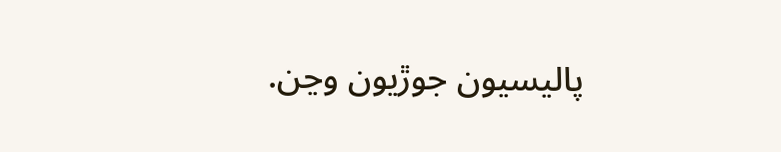پاليسيون جوڙيون وڃن.